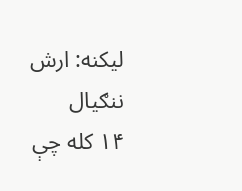لیکنه: ارش ننګیال
۱۴ کله چې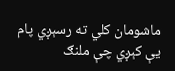ماشومان کلي ته رسېږي پام یې کېږي چې ملنګ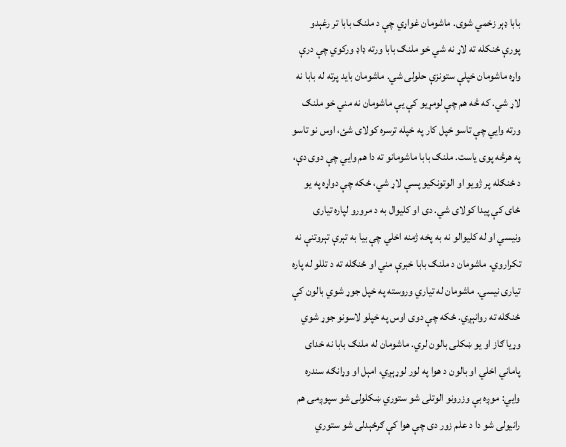بابا ډېر زخمي شوی. ماشومان غواړي چې د ملنګ بابا تر رغېدو پورې ځنکله ته لاړ نه شي خو ملنګ بابا ورته ډاډ ورکوي چې درې واړه ماشومان خپلې ستونزې حلولی شي. ماشومان باید پرته له بابا نه لاړ شي. که څه هم چې لومړیو کې یې ماشومان نه مني خو ملنګ ورته وايي چې تاسو خپل کار په خپله ترسره کولای شئ، اوس نو تاسو په هرڅه پوی یاست. ملنګ بابا ماشومانو ته دا هم وايي چې دوی دې، د ځنګله پر ژویو او الوتونکيو پسې لاړ شي، ځکه چې دواړه په یو ځای کې پیدا کولای شي. دی او کلیوال به د مرورو لپاره تیاری ونیسي او له کلیوالو نه به پخه ژمنه اخلي چې بیا به تېرې تېروتنې نه تکراروي. ماشومان د ملنګ بابا خبرې مني او ځنګله ته د تللو له پاره تیاری نیسي. ماشومان له تیاري وروسته په خپل جوړ شوي بالون کې ځنګله ته روانېږي. ځکه چې دوی اوس په خپلو لاسونو جوړ شوي وړيا ګاز او یو ښکلی بالون لري. ماشومان له ملنګ بابا نه خدای پاماني اخلي او بالون د هوا په لور لوړېږي، امېل او وړانګه سندره وايي: موږه بې وزرونو الوتلی شو ستوري ښکلولی شو سپوږمۍ هم رانیولی شو دا د علم زور دی چې هوا کې ګرځېدلی شو ستوري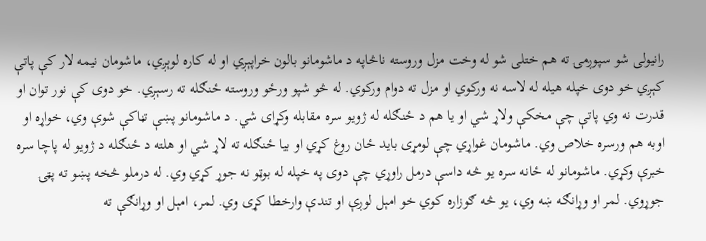رانیولی شو سپوږمۍ ته هم ختلی شو له وخت مزل وروسته ناڅاپه د ماشومانو بالون خراپېږي او له کاره لوېږي، ماشومان نیمه لار کې پاتې کېږي خو دوی خپله هیله له لاسه نه ورکوي او مزل ته دوام ورکوي. له څو شپو ورځو وروسته ځنګله ته رسېږي. خو دوی کې نور توان او قدرت نه وي پاتې چې مخکې ولاړ شي او یا هم د ځنګله له ژویو سره مقابله وکړای شي. د ماشومانو پښې تڼاکې شوې وي، خواړه او اوبه هم ورسره خلاص وي. ماشومان غواړي چې لومړی باید ځان روغ کړي او بیا ځنګله ته لاړ شي او هلته د ځنګله د ژویو له پاچا سره خبرې وکړي. ماشومانو له ځانه سره یو څه داسې درمل راوړي چې دوی په خپله له بوټو نه جوړ کړي وي. له درملو څخه پښو ته پټۍ جوړوي. لمر او وړانګه ښه وي، یو څه ګوزاره کوي خو امېل لوږې او تندې وارخطا کړی وي. لمر، امېل او وړانګې ته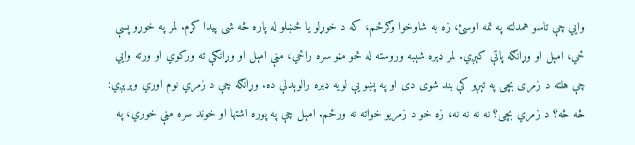وايي چې تاسو همدلته په تمه اوسئ، زه به شاوخوا وګرځم، که د خوړلو یا څښلو له پاره څه شی پیدا کړم. لمر په خوړو پسې ځي، امېل او وړانګه پاتې کېږي. لمر ډېره شېبه وروسته له څو مڼو سره راځي، مڼې امېل او وړانګې ته ورکوي او ورته وايي چې هلته د زمری بچی په تېږو کې بند شوی دی او په پښو يې لويه ډبره رالوېدلې ده. وړانګه چې د زمري نوم اوري وېرېږي: څه څه؟ د زمري بچی؟ نه نه نه نه، زه خو د زمریو خواته نه ورځم. امېل چې په پوره اشتها او خوند سره مڼې خوري، په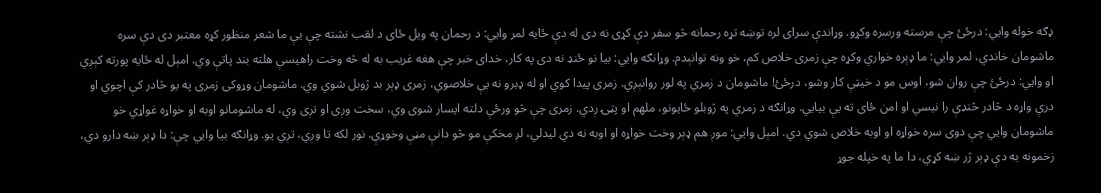ډګه خوله وايي: درځئ چې مرسته ورسره وکړو. وړاندې سرای لره توښه تړه رحمانه څو سفر دې کړی نه دی له دې ځایه لمر وايي: د رحمان په ویل ځای د لقب نشته چې یې ما شعر منظور کړه معتبر دی دې سره ماشومان خاندي، لمر وايي: ما ډېره خواري وکړه چې زمری خلاص کم، خو ونه توانېدم. وړانګه وايي: بیا نو ځنډ نه دی په کار، خدای خبر چې هغه غریب به له څه وخت راهیسې هلته بند پاتې وي. امېل له ځایه پورته کېږي او وايي: درځئ چې روان شو، اوس مو د خیټې کار وشو، درځئ! ماشومان د زمري په لور روانېږي. زمری پیدا کوي او له ډبرو نه یې خلاصوي، زمری ډېر بد ژوبل شوي وي. ماشومان وړوکی زمری په یو څادر کې اچوي او درې واړه د څادر څنډې را نیسي او امن ځای ته یې بیايي. وړانګه د زمري په ژوبلو ځایونو، ملهم او پټۍ ږدي. زمری چې څو ورځې دلته ایسار شوی وي، سخت وږی او تږی وي، له ماشومانو اوبه او خواړه غواړي خو ماشومان وايي چې دوی سره خواړه او اوبه خلاص شوي دي. امېل وايي: موږ هم ډېر وخت خواړه او اوبه نه دي لیدلي، لږ مخکې مو څو دانې مڼې وخوړې. نور لکه تا وږي، تږي یو. وړانګه بیا وايي چې: دا ډېر ښه دارو دي، زخمونه به دې ډېر ژر ښه کړي، دا ما په خپله جوړ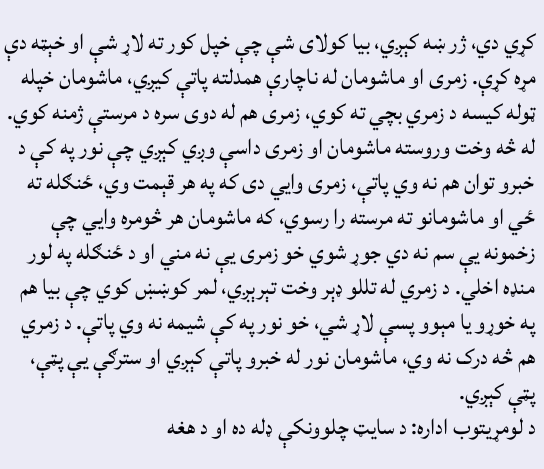کړي دي، ژر ښه کېږي، بیا کولای شې چې خپل کور ته لاړ شې او خېټه دې مړه کړې. زمری او ماشومان له ناچارې همدلته پاتې کيږي، ماشومان خپله ټوله کیسه د زمري بچي ته کوي، زمری هم له دوی سره د مرستې ژمنه کوي. له څه وخت وروسته ماشومان او زمری داسې وږي کېږي چې نور په کې د خبرو توان هم نه وي پاتې، زمری وايي دی که په هر قېمت وي، ځنګله ته ځي او ماشومانو ته مرسته را رسوي، که ماشومان هر څومره وايي چې زخمونه یې سم نه دي جوړ شوي خو زمری یې نه مني او د ځنګله په لور منډه اخلي. د زمري له تللو ډېر وخت تېرېږي، لمر کوښښ کوي چې بیا هم په خوړو یا مېوو پسې لاړ شي، خو نور په کې شیمه نه وي پاتې. د زمري هم څه درک نه وي، ماشومان نور له خبرو پاتې کېږي او سترګې یې پټې، پټې کېږي.
د لومړيتوب اداره: د سایټ چلوونکې ډله ده او د هغه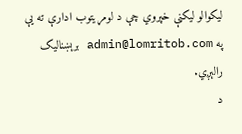لیکوالو لیکنې خپروي چې د لومړيتوب ادارې ته یې په admin@lomritob.com برېښنالیک رالېږي.
د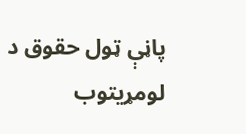پاڼې ټول حقوق د لومړيتوب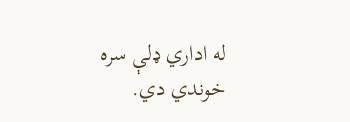له اداري ډلې سره خوندي دي.